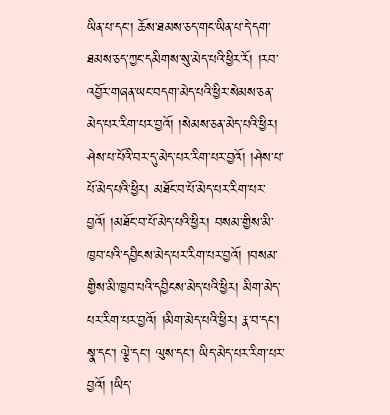ཡིན་པ་དང་། ཆོས་ཐམས་ཅད་གང་ཡིན་པ་དེ་དག་ཐམས་ཅད་ཀྱང་དམིགས་སུ་མེད་པའི་ཕྱིར་རོ། །རབ་འབྱོར་གཞན་ཡང་བདག་མེད་པའི་ཕྱིར་སེམས་ཅན་མེད་པར་རིག་པར་བྱའོ། །སེམས་ཅན་མེད་པའི་ཕྱིར། ཤེས་པ་པོའི་བར་དུ་མེད་པར་རིག་པར་བྱའོ། །ཤེས་པ་པོ་མེད་པའི་ཕྱིར། མཐོང་བ་པོ་མེད་པར་རིག་པར་བྱའོ། །མཐོང་བ་པོ་མེད་པའི་ཕྱིར། བསམ་གྱིས་མི་ཁྱབ་པའི་དབྱིངས་མེད་པར་རིག་པར་བྱའོ། །བསམ་གྱིས་མི་ཁྱབ་པའི་དབྱིངས་མེད་པའི་ཕྱིར། མིག་མེད་པར་རིག་པར་བྱའོ། །མིག་མེད་པའི་ཕྱིར། རྣ་བ་དང་། སྣ་དང་། ལྕེ་དང་། ལུས་དང་། ཡིད་མེད་པར་རིག་པར་བྱའོ། །ཡིད་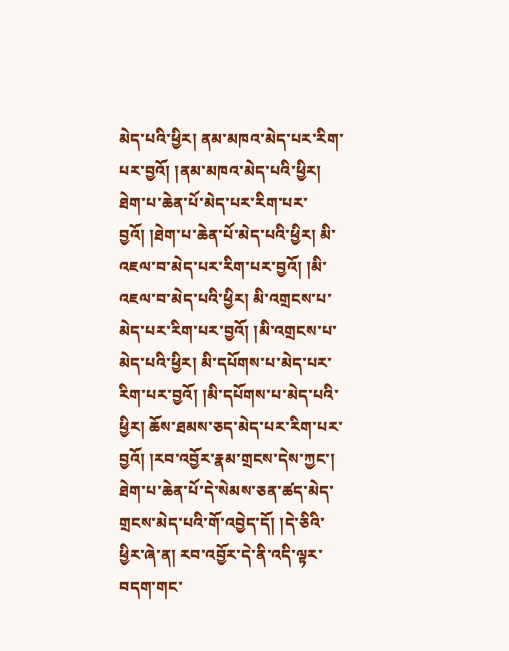མེད་པའི་ཕྱིར། ནམ་མཁའ་མེད་པར་རིག་པར་བྱའོ། །ནམ་མཁའ་མེད་པའི་ཕྱིར། ཐེག་པ་ཆེན་པོ་མེད་པར་རིག་པར་བྱའོ། །ཐེག་པ་ཆེན་པོ་མེད་པའི་ཕྱིར། མི་འཇལ་བ་མེད་པར་རིག་པར་བྱའོ། །མི་འཇལ་བ་མེད་པའི་ཕྱིར། མི་འགྲངས་པ་མེད་པར་རིག་པར་བྱའོ། །མི་འགྲངས་པ་མེད་པའི་ཕྱིར། མི་དཔོགས་པ་མེད་པར་རིག་པར་བྱའོ། །མི་དཔོགས་པ་མེད་པའི་ཕྱིར། ཆོས་ཐམས་ཅད་མེད་པར་རིག་པར་བྱའོ། །རབ་འབྱོར་རྣམ་གྲངས་དེས་ཀྱང་། ཐེག་པ་ཆེན་པོ་དེ་སེམས་ཅན་ཚད་མེད་གྲངས་མེད་པའི་གོ་འབྱེད་དོ། །དེ་ཅིའི་ཕྱིར་ཞེ་ན། རབ་འབྱོར་དེ་ནི་འདི་ལྟར་བདག་གང་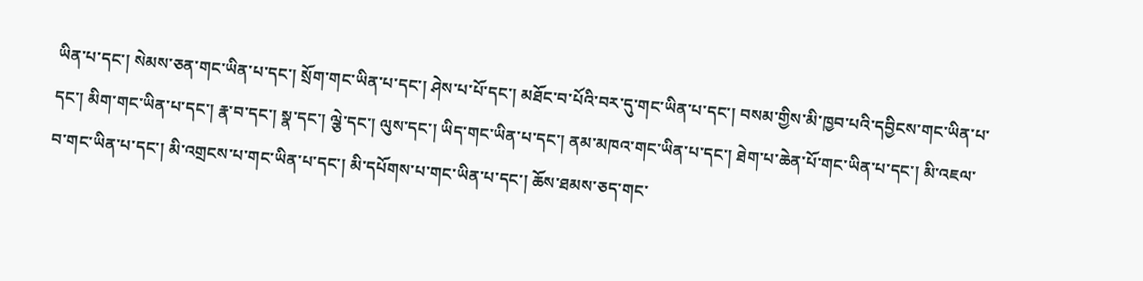ཡིན་པ་དང་། སེམས་ཅན་གང་ཡིན་པ་དང་། སྲོག་གང་ཡིན་པ་དང་། ཤེས་པ་པོ་དང་། མཐོང་བ་པོའི་བར་དུ་གང་ཡིན་པ་དང་། བསམ་གྱིས་མི་ཁྱབ་པའི་དབྱིངས་གང་ཡིན་པ་དང་། མིག་གང་ཡིན་པ་དང་། རྣ་བ་དང་། སྣ་དང་། ལྕེ་དང་། ལུས་དང་། ཡིད་གང་ཡིན་པ་དང་། ནམ་མཁའ་གང་ཡིན་པ་དང་། ཐེག་པ་ཆེན་པོ་གང་ཡིན་པ་དང་། མི་འཇལ་བ་གང་ཡིན་པ་དང་། མི་འགྲངས་པ་གང་ཡིན་པ་དང་། མི་དཔོགས་པ་གང་ཡིན་པ་དང་། ཆོས་ཐམས་ཅད་གང་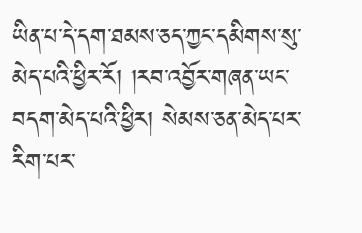ཡིན་པ་དེ་དག་ཐམས་ཅད་ཀྱང་དམིགས་སུ་མེད་པའི་ཕྱིར་རོ། །རབ་འབྱོར་གཞན་ཡང་བདག་མེད་པའི་ཕྱིར། སེམས་ཅན་མེད་པར་རིག་པར་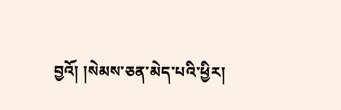བྱའོ། །སེམས་ཅན་མེད་པའི་ཕྱིར།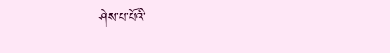ཤེས་པ་པོའི་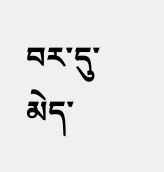བར་དུ་མེད་